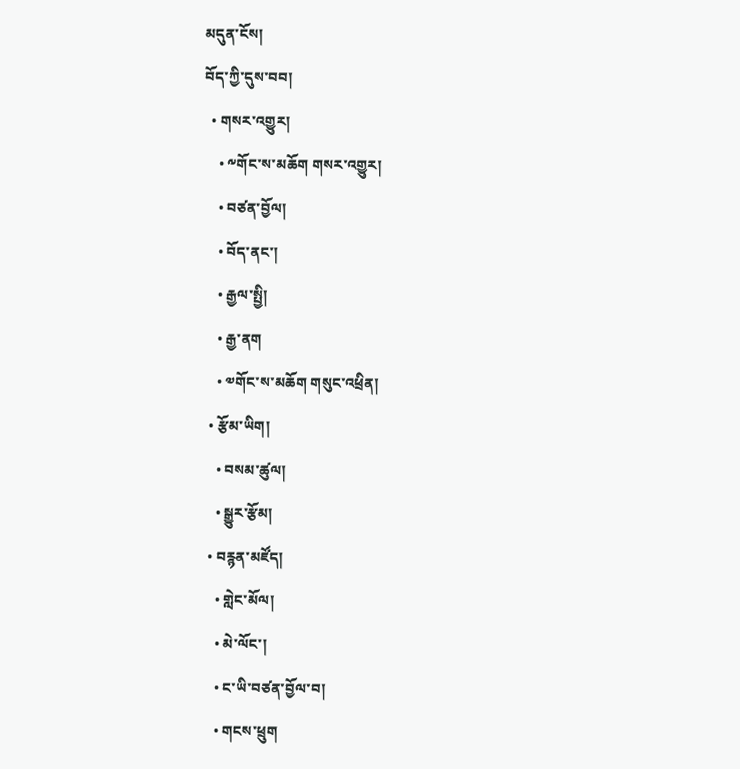མདུན་ངོས།
བོད་ཀྱི་དུས་བབ།
  • གསར་འགྱུར།
    • ༸གོང་ས་མཆོག གསར་འགྱུར།
    • བཙན་བྱོལ།
    • བོད་ནང་།
    • རྒྱལ་སྤྱི།
    • རྒྱ་ནག
    • ༧གོང་ས་མཆོག གསུང་འཕྲིན།
  • རྩོམ་ཡིག།
    • བསམ་ཚུལ།
    • སྒྱུར་རྩོམ།
  • བརྙན་མཛོད།
    • གླེང་མོལ།
    • མེ་ལོང་།
    • ང་ཡི་བཙན་བྱོལ་བ།
    • གངས་ཕྲུག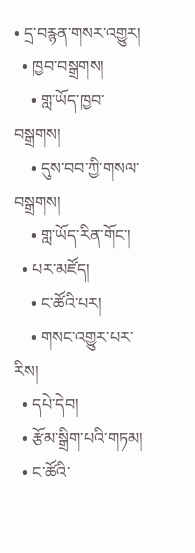• དྲ་བརྙན་གསར་འགྱུར།
  • ཁྱབ་བསྒྲགས།
    • གླ་ཡོད་ཁྱབ་བསྒྲགས།
    • དུས་བབ་ཀྱི་གསལ་བསྒྲགས།
    • གླ་ཡོད་རིན་གོང་།
  • པར་མཛོད།
    • ང་ཚོའི་པར།
    • གསང་འགྱུར་པར་རིས།
  • དཔེ་དེབ།
  • རྩོམ་སྒྲིག་པའི་གཏམ།
  • ང་ཚོའི་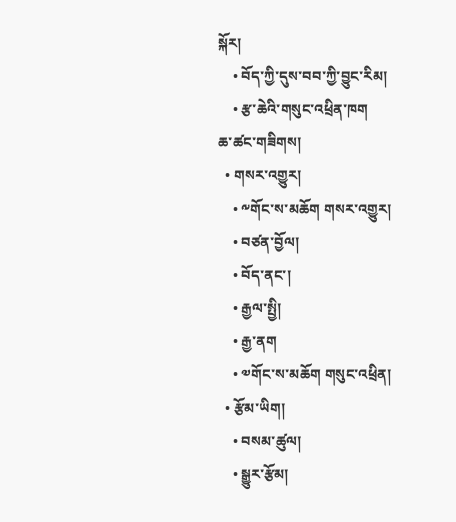སྐོར།
    • བོད་ཀྱི་དུས་བབ་ཀྱི་བྱུང་རིམ།
    • རྩ་ཆེའི་གསུང་འཕྲིན་ཁག
ཆ་ཚང་གཟིགས།
  • གསར་འགྱུར།
    • ༸གོང་ས་མཆོག གསར་འགྱུར།
    • བཙན་བྱོལ།
    • བོད་ནང་།
    • རྒྱལ་སྤྱི།
    • རྒྱ་ནག
    • ༧གོང་ས་མཆོག གསུང་འཕྲིན།
  • རྩོམ་ཡིག།
    • བསམ་ཚུལ།
    • སྒྱུར་རྩོམ།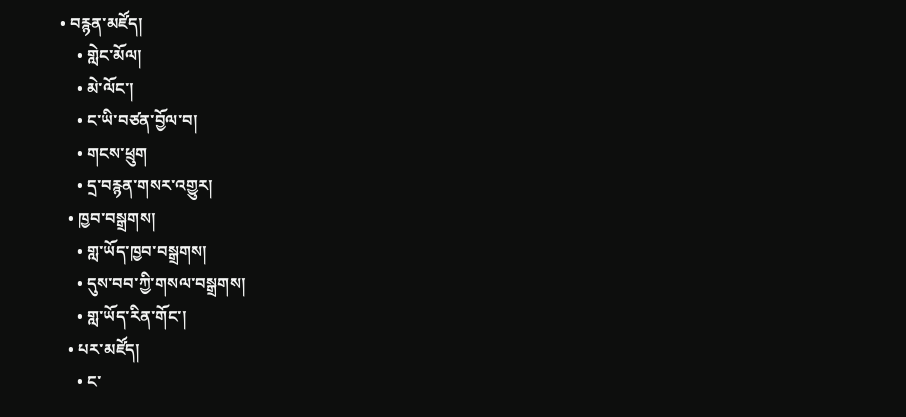• བརྙན་མཛོད།
    • གླེང་མོལ།
    • མེ་ལོང་།
    • ང་ཡི་བཙན་བྱོལ་བ།
    • གངས་ཕྲུག
    • དྲ་བརྙན་གསར་འགྱུར།
  • ཁྱབ་བསྒྲགས།
    • གླ་ཡོད་ཁྱབ་བསྒྲགས།
    • དུས་བབ་ཀྱི་གསལ་བསྒྲགས།
    • གླ་ཡོད་རིན་གོང་།
  • པར་མཛོད།
    • ང་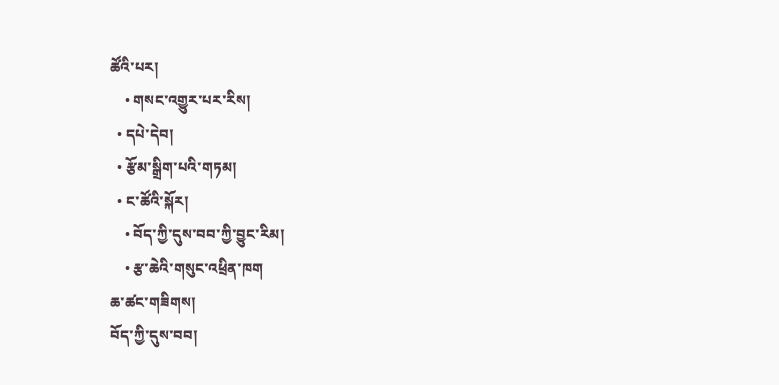ཚོའི་པར།
    • གསང་འགྱུར་པར་རིས།
  • དཔེ་དེབ།
  • རྩོམ་སྒྲིག་པའི་གཏམ།
  • ང་ཚོའི་སྐོར།
    • བོད་ཀྱི་དུས་བབ་ཀྱི་བྱུང་རིམ།
    • རྩ་ཆེའི་གསུང་འཕྲིན་ཁག
ཆ་ཚང་གཟིགས།
བོད་ཀྱི་དུས་བབ།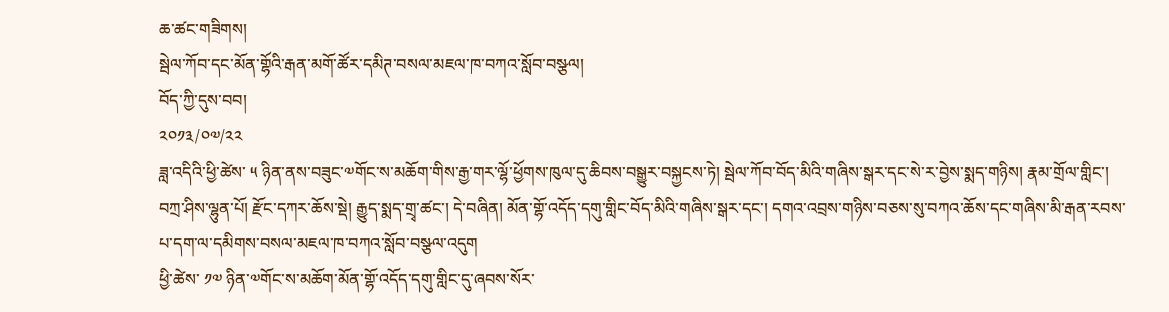ཆ་ཚང་གཟིགས།
སྦེལ་ཀོབ་དང་མོན་གྷོའི་རྒན་མགོ་ཚོར་དམིཊ་བསལ་མཇལ་ཁ་བཀའ་སློབ་བསྩལ།
བོད་ཀྱི་དུས་བབ།
༢༠༡༣/༠༧/༢༢
ཟླ་འདིའི་ཕྱི་ཚེས་ ༥ ཉིན་ནས་བཟུང་༧གོང་ས་མཆོག་གིས་རྒྱ་གར་ལྷོ་ཕྱོགས་ཁུལ་དུ་ཆིབས་བསྒྱུར་བསྐྱངས་ཏེ། སྦེལ་ཀོབ་བོད་མིའི་གཞིས་སྒར་དང་སེ་ར་བྱེས་སྨད་གཉིས། རྣམ་གྲོལ་གླིང་། བཀྲ་ཤིས་ལྷུན་པོ། རྫོང་དཀར་ཆོས་སྡེ། རྒྱུད་སྨད་གྲྭ་ཚང་། དེ་བཞིན། མོན་གྷོ་འདོད་དགུ་གླིང་བོད་མིའི་གཞིས་སྒར་དང་། དགའ་འབྲས་གཉིས་བཅས་སུ་བཀའ་ཆོས་དང་གཞིས་མི་རྒན་རབས་པ་དག་ལ་དམིགས་བསལ་མཇལ་ཁ་བཀའ་སློབ་བསྩལ་འདུག
ཕྱི་ཚེས་ ༡༧ ཉིན་༧གོང་ས་མཆོག་མོན་གྷོ་འདོད་དགུ་གླིང་དུ་ཞབས་སོར་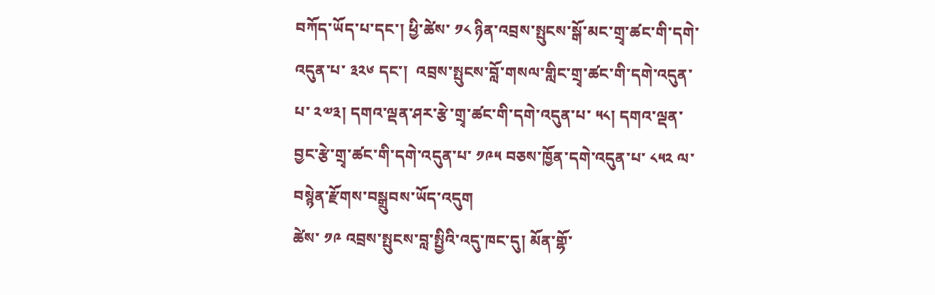བཀོད་ཡོད་པ་དང་། ཕྱི་ཚེས་ ༡༨ ཉིན་འབྲས་སྤུངས་སྒོ་མང་གྲྭ་ཚང་གི་དགེ་འདུན་པ་ ༣༢༦ དང་།  འབྲས་སྤུངས་བློ་གསལ་གླིང་གྲྭ་ཚང་གི་དགེ་འདུན་པ་ ༢༧༣། དགའ་ལྡན་ཤར་རྩེ་གྲྭ་ཚང་གི་དགེ་འདུན་པ་ ༥༨། དགའ་ལྡན་བྱང་རྩེ་གྲྭ་ཚང་གི་དགེ་འདུན་པ་ ༡༩༥ བཅས་ཁྱོན་དགེ་འདུན་པ་ ༨༥༢ ལ་བསྙེན་རྫོགས་བསྒྲུབས་ཡོད་འདུག
ཚེས་ ༡༩ འབྲས་སྤུངས་བླ་སྤྱིའི་འདུ་ཁང་དུ། མོན་གྷོ་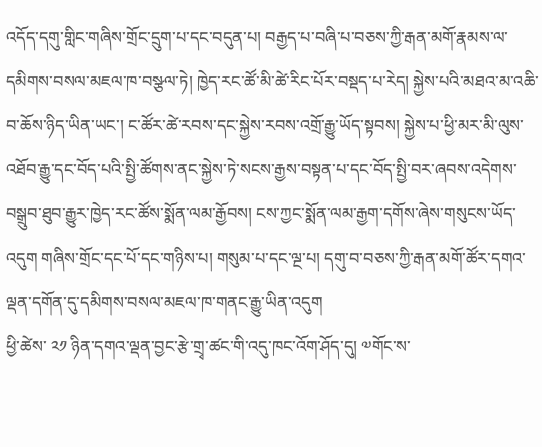འདོད་དགུ་གླིང་གཞིས་གྲོང་དྲུག་པ་དང་བདུན་པ། བརྒྱད་པ་བཞི་པ་བཅས་ཀྱི་རྒན་མགོ་རྣམས་ལ་དམིགས་བསལ་མཇལ་ཁ་བསྩལ་ཏེ། ཁྱེད་རང་ཚོ་མི་ཚེ་རིང་པོར་བསྡད་པ་རེད། སྐྱེས་པའི་མཐའ་མ་འཆི་བ་ཆོས་ཉིད་ཡིན་ཡང་། ང་ཚོར་ཚེ་རབས་དང་སྐྱེས་རབས་འགྲོ་རྒྱུ་ཡོད་སྟབས། སྐྱེས་པ་ཕྱི་མར་མི་ལུས་འཐོབ་རྒྱུ་དང་བོད་པའི་སྤྱི་ཚོགས་ནང་སྐྱེས་ཏེ་སངས་རྒྱས་བསྟན་པ་དང་བོད་སྤྱི་བར་ཞབས་འདེགས་བསྒྲུབ་ཐུབ་རྒྱུར་ཁྱེད་རང་ཚོས་སྨོན་ལམ་རྒྱོབས། ངས་ཀྱང་སྨོན་ལམ་རྒྱག་དགོས་ཞེས་གསུངས་ཡོད་འདུག གཞིས་གྲོང་དང་པོ་དང་གཉིས་པ། གསུམ་པ་དང་ལྔ་པ། དགུ་བ་བཅས་ཀྱི་རྒན་མགོ་ཚོར་དགའ་ལྡན་དགོན་དུ་དམིགས་བསལ་མཇལ་ཁ་གནང་རྒྱུ་ཡིན་འདུག
ཕྱི་ཚེས་ ༢༡ ཉིན་དགའ་ལྡན་བྱང་རྩེ་གྲྭ་ཚང་གི་འདུ་ཁང་འོག་ཤོད་དུ། ༧གོང་ས་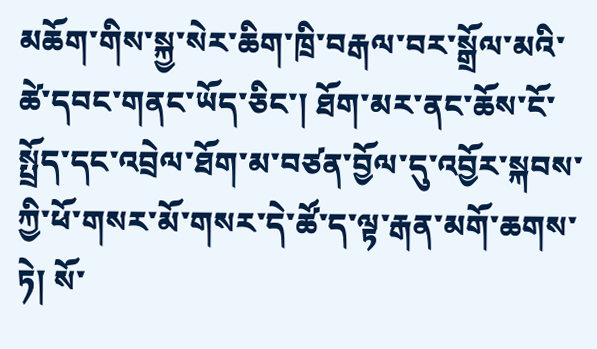མཆོག་གིས་སྐྱ་སེར་ཆིག་ཁྲི་བརྒལ་བར་སྒྲོལ་མའི་ཚེ་དབང་གནང་ཡོད་ཅིང་། ཐོག་མར་ནང་ཆོས་ངོ་སྤྲོད་དང་འབྲེལ་ཐོག་མ་བཙན་བྱོལ་དུ་འབྱོར་སྐབས་ཀྱི་ཕོ་གསར་མོ་གསར་དེ་ཚོ་ད་ལྟ་རྒན་མགོ་ཆགས་ཏེ། སོ་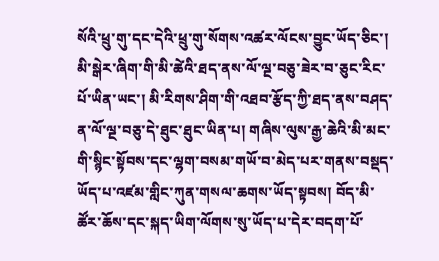སོའི་ཕྲུ་གུ་དང་དེའི་ཕྲུ་གུ་སོགས་འཚར་ལོངས་བྱུང་ཡོད་ཅིང་། མི་སྒེར་ཞིག་གི་མི་ཚེའི་ཐད་ནས་ལོ་ལྔ་བཅུ་ཟེར་བ་ཅུང་རིང་པོ་ཡིན་ཡང་། མི་རིགས་ཤིག་གི་འཐབ་རྩོད་ཀྱི་ཐད་ནས་བཤད་ན་ལོ་ལྔ་བཅུ་དེ་ཐུང་ཐུང་ཡིན་པ། གཞིས་ལུས་རྒྱ་ཆེའི་མི་མང་གི་སྙིང་སྟོབས་དང་ལྷག་བསམ་གཡོ་བ་མེད་པར་གནས་བསྡད་ཡོད་པ་འཛམ་གླིང་ཀུན་གསལ་ཆགས་ཡོད་སྟབས། བོད་མི་ཚོར་ཆོས་དང་སྐད་ཡིག་ལོགས་སུ་ཡོད་པ་དེར་བདག་པོ་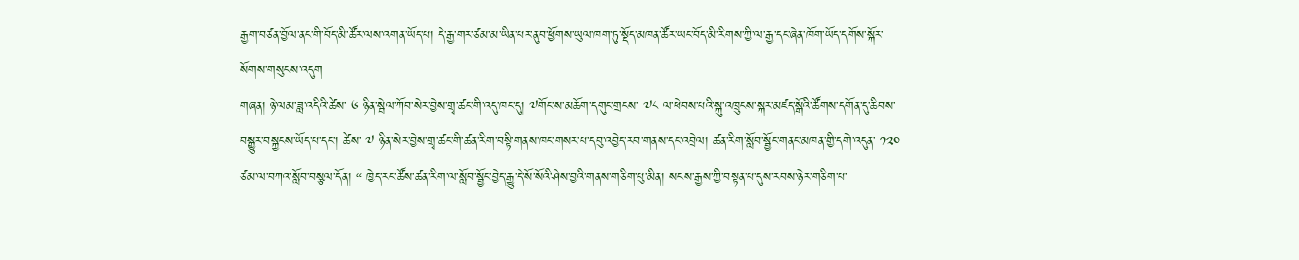རྒྱག་བཙན་བྱོལ་ནང་གི་བོད་མི་ཚོར་ལས་འགན་ཡོད་པ། དེ་རྒྱ་གར་ཙམ་མ་ཡིན་པར་ནུབ་ཕྱོགས་ཡུལ་ཁག་ཏུ་སྡོད་མཁན་ཚོར་ཡང་བོད་མི་རིགས་ཀྱི་ལ་རྒྱ་དང་ཞེན་ཁོག་ཡོད་དགོས་སྐོར་སོགས་གསུངས་འདུག
གཞན། ཉེ་ལམ་ཟླ་འདིའི་ཚེས་ ༦ ཉིན་སྦེལ་ཀོབ་སེར་བྱེས་གྲྭ་ཚང་གི་འདུ་ཁང་དུ། ༧གོང་ས་མཆོག་དགུང་གྲངས་ ༧༨ ལ་ཕེབས་པའི་སྐུ་འཁྲུངས་སྐར་མཛད་སྒོའི་ཚོགས་དགོན་དུ་ཆིབས་བསྒྱུར་བསྐྱངས་ཡོད་པ་དང་། ཚེས་ ༧ ཉིན་སེར་བྱེས་གྲྭ་ཚང་གི་ཚན་རིག་བསྟི་གནས་ཁང་གསར་པ་དབུ་འབྱེད་རབ་གནས་དང་འབྲེལ། ཚན་རིག་སློབ་སྦྱོང་གནང་མཁན་གྱི་དགེ་འདུན་ ༡༢༠ ཙམ་ལ་བཀའ་སློབ་བསྩལ་དོན། “ ཁྱེད་རང་ཚོས་ཚན་རིག་ལ་སློབ་སྦྱོང་བྱེད་རྒྱུ་དེ་སོ་སོའི་ཤེས་བྱའི་གནས་གཅིག་པུ་མིན། སངས་རྒྱས་ཀྱི་བསྟན་པ་དུས་རབས་ཉེར་གཅིག་པ་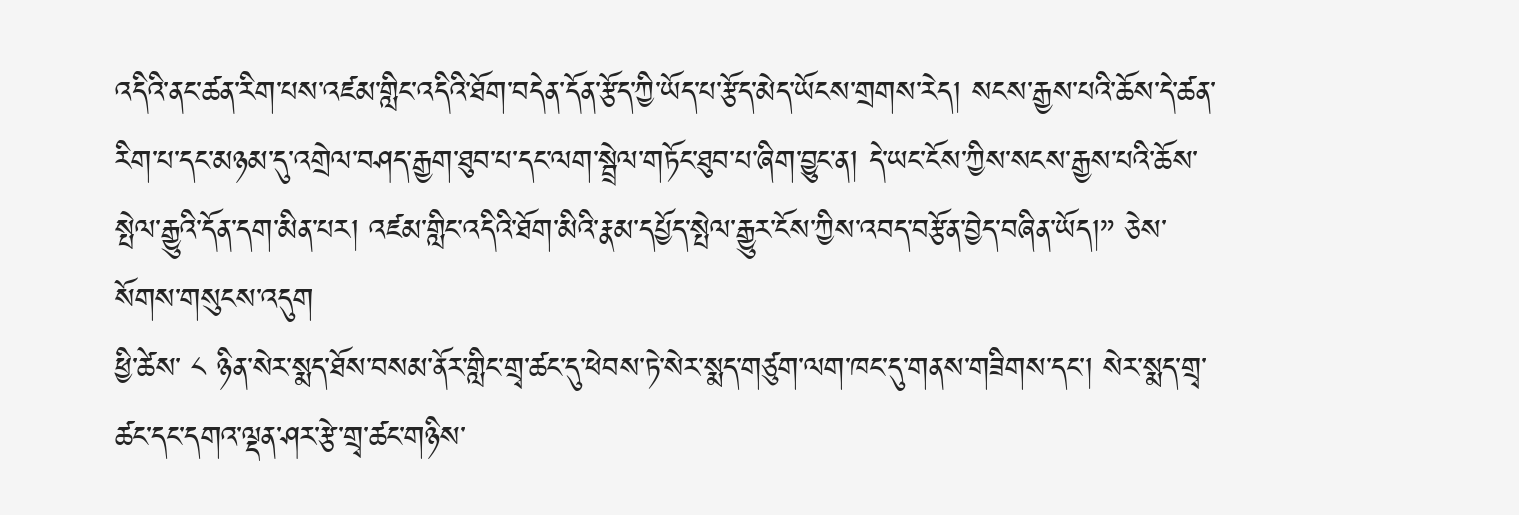འདིའི་ནང་ཚན་རིག་པས་འཛམ་གླིང་འདིའི་ཐོག་བདེན་དོན་རྩོད་ཀྱི་ཡོད་པ་རྩོད་མེད་ཡོངས་གྲགས་རེད། སངས་རྒྱས་པའི་ཆོས་དེ་ཚན་རིག་པ་དང་མཉམ་དུ་འགྲེལ་བཤད་རྒྱག་ཐུབ་པ་དང་ལག་སྦྲེལ་གཏོང་ཐུབ་པ་ཞིག་བྱུང་ན། དེ་ཡང་ངོས་ཀྱིས་སངས་རྒྱས་པའི་ཆོས་སྤེལ་རྒྱུའི་དོན་དག་མིན་པར། འཛམ་གླིང་འདིའི་ཐོག་མིའི་རྣམ་དཔྱོད་སྤེལ་རྒྱུར་ངོས་ཀྱིས་འབད་བརྩོན་བྱེད་བཞིན་ཡོད།” ཅེས་སོགས་གསུངས་འདུག
ཕྱི་ཚེས་ ༨ ཉིན་སེར་སྨད་ཐོས་བསམ་ནོར་གླིང་གྲྭ་ཚང་དུ་ཕེབས་ཏེ་སེར་སྨད་གཙུག་ལག་ཁང་དུ་གནས་གཟིགས་དང་། སེར་སྨད་གྲྭ་ཚང་དང་དགའ་ལྡན་ཤར་རྩེ་གྲྭ་ཚང་གཉིས་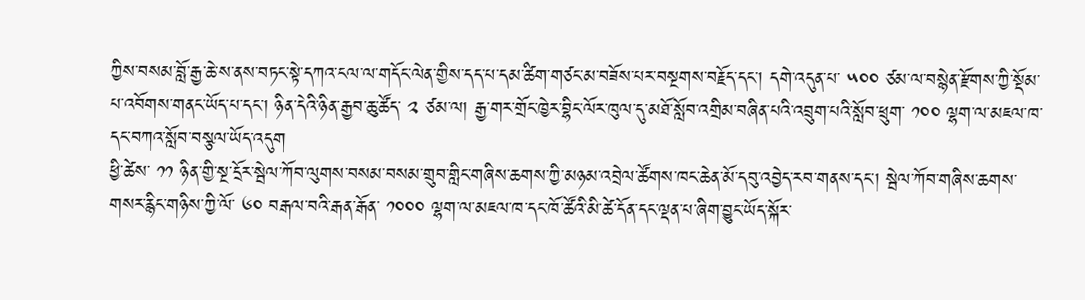ཀྱིས་བསམ་བློ་རྒྱ་ཆེ་ས་ནས་བཏང་སྟེ་དཀའ་ངལ་ལ་གདོང་ལེན་གྱིས་དད་པ་དམ་ཚིག་གཙང་མ་བཟོས་པར་བསྔགས་བརྗོད་དང་། དགེ་འདུན་པ་ ༥༠༠ ཙམ་ལ་བསྙེན་རྫོགས་ཀྱི་སྡོམ་པ་འབོགས་གནང་ཡོད་པ་དང་། ཉིན་དེའི་ཉིན་རྒྱབ་ཆུ་ཚོད་ ༢ ཙམ་ལ། རྒྱ་གར་གྲོང་ཁྱེར་བྷིང་ལོར་ཁུལ་དུ་མཐོ་སློབ་འགྲིམ་བཞིན་པའི་འབྲུག་པའི་སློབ་ཕྲུག་ ༡༠༠ ལྷག་ལ་མཇལ་ཁ་དང་བཀའ་སློབ་བསྩལ་ཡོད་འདུག
ཕྱི་ཚེས་ ༡༡ ཉིན་གྱི་སྔ་དྲོར་སྦེལ་ཀོབ་ལུགས་བསམ་བསམ་གྲུབ་གླིང་གཞིས་ཆགས་ཀྱི་མཉམ་འབྲེལ་ཚོགས་ཁང་ཆེན་མོ་དབུ་འབྱེད་རབ་གནས་དང་། སྦེལ་ཀོབ་གཞིས་ཆགས་གསར་རྙིང་གཉིས་ཀྱི་ལོ་ ༦༠ བརྒལ་བའི་རྒན་རྒོན་ ༡༠༠༠ ལྷག་ལ་མཇལ་ཁ་དང་ཁོ་ཚོའི་མི་ཚེ་དོན་དང་ལྡན་པ་ཞིག་བྱུང་ཡོད་སྐོར་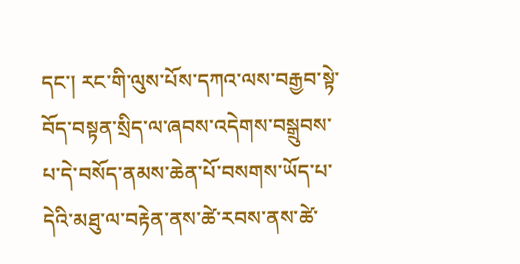དང་། རང་གི་ལུས་པོས་དཀའ་ལས་བརྒྱབ་སྟེ་བོད་བསྟན་སྲིད་ལ་ཞབས་འདེགས་བསྒྲུབས་པ་དེ་བསོད་ནམས་ཆེན་པོ་བསགས་ཡོད་པ་དེའི་མཐུ་ལ་བརྟེན་ནས་ཚེ་རབས་ནས་ཚེ་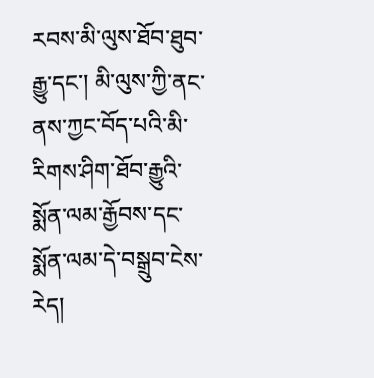རབས་མི་ལུས་ཐོབ་ཐུབ་རྒྱུ་དང་། མི་ལུས་ཀྱི་ནང་ནས་ཀྱང་བོད་པའི་མི་རིགས་ཤིག་ཐོབ་རྒྱུའི་སྨོན་ལམ་རྒྱོབས་དང་སྨོན་ལམ་དེ་བསྒྲུབ་ངེས་རེད།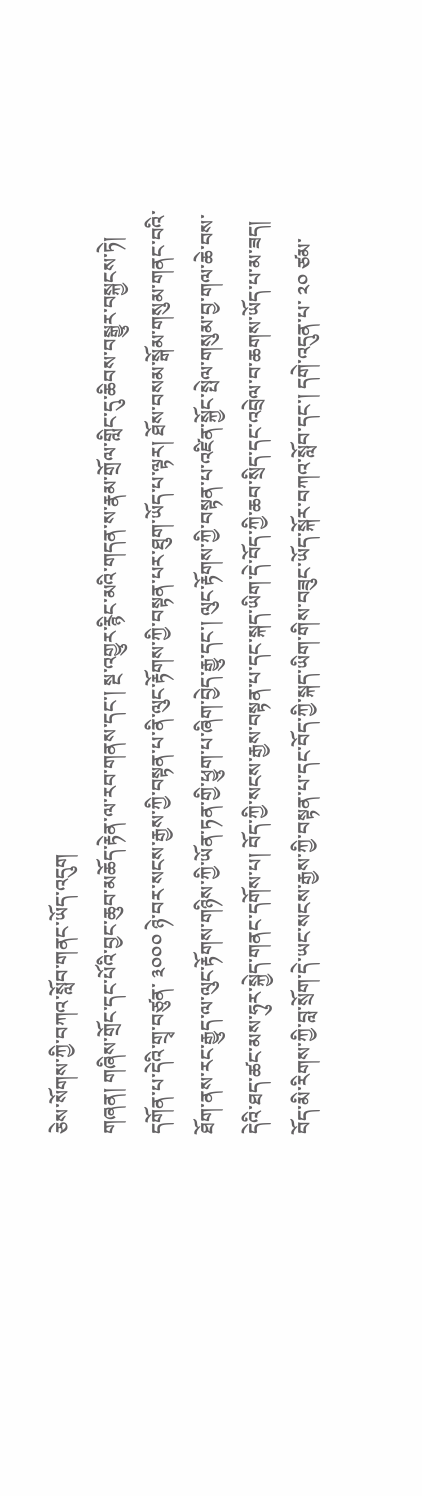ཅེས་སོགས་ཀྱི་བཀའ་སློབ་གནང་ཡོད་འདུག
གཞན། གཞིས་གྲོང་དང་པོའི་བྱང་ཆུབ་མཆོད་རྟེན་ལ་རབ་གནས་དང་། སྔ་འགྱུར་རྙིང་མའི་གདན་ས་རྣམ་གྲོལ་གླིང་དུ་ཆིབས་བསྒྱུར་བསྐྱངས་ཏེ། དགོན་པ་དེའི་གྲྭ་བཙུན་ ༣༠༠༠ ཉེ་བར་སངས་རྒྱས་ཀྱི་བསྟན་པ་ནི་ལུང་རྟོགས་ཀྱི་བསྟན་པར་ཐུག་ཡོད་པ་ལྟར། ཐོས་བསམ་སྒོམ་གསུམ་གནང་བའི་ཐོག་ནས་རང་རྒྱུད་ལ་ལུང་རྟོགས་གཉིས་ཀྱི་ཡོན་ཏན་གྱི་ཕྱུག་པ་ཞིག་བྱེད་རྒྱུ་དང་། ལུང་རྟོགས་ཀྱི་བསྟན་པ་འཛིན་སྐྱོང་སྤེལ་གསུམ་བྱ་གལ་ཆེ་བས་དེའི་ཐད་ཚང་མས་ཧུར་སྐྱེད་གནང་དགོས་པ། བོད་ཀྱི་སངས་རྒྱས་བསྟན་པ་དང་སྐད་ཡིག་དེ་བོད་ཀྱི་ཆབ་སྲིད་དང་འབྲེལ་བ་ཆགས་ཡོད་པ་མ་ཟད། བོད་མི་རིགས་ཀྱི་བླ་སྲོག་དེ་ཡང་སངས་རྒྱས་ཀྱི་བསྟན་པ་དང་བོད་ཀྱི་སྐད་ཡིག་གིས་བཟུང་ཡོད་སྐོར་བཀའ་སློབ་དང་། དགེ་འདུན་པ་ ༢༠ ཙམ་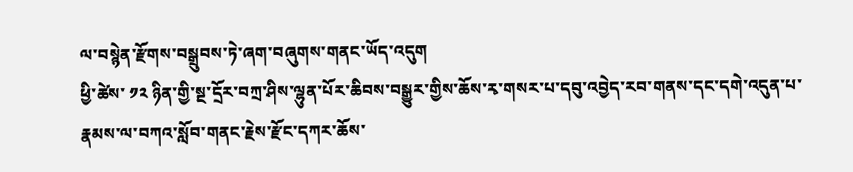ལ་བསྙེན་རྫོགས་བསྒྲུབས་ཏེ་ཞག་བཞུགས་གནང་ཡོད་འདུག
ཕྱི་ཚེས་ ༡༢ ཉིན་གྱི་སྔ་དྲོར་བཀྲ་ཤིས་ལྷུན་པོར་ཆིབས་བསྒྱུར་གྱིས་ཆོས་རྭ་གསར་པ་དབུ་འབྱེད་རབ་གནས་དང་དགེ་འདུན་པ་རྣམས་ལ་བཀའ་སློབ་གནང་རྗེས་རྫོང་དཀར་ཆོས་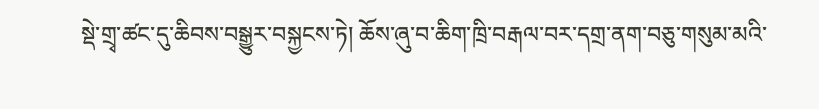སྡེ་གྲྭ་ཚང་དུ་ཆིབས་བསྒྱུར་བསྐྱངས་ཏེ། ཆོས་ཞུ་བ་ཆིག་ཁྲི་བརྒལ་བར་དགྲ་ནག་བཅུ་གསུམ་མའི་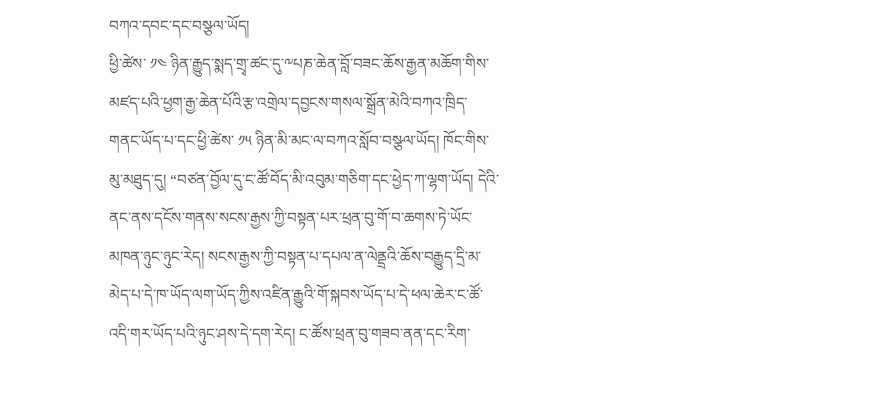བཀའ་དབང་དང་བསྩལ་ཡོད།
ཕྱི་ཚེས་ ༡༤ ཉིན་རྒྱུད་སྨད་གྲྭ་ཚང་དུ་༸པཎ་ཆེན་བློ་བཟང་ཆོས་རྒྱན་མཆོག་གིས་མཛད་པའི་ཕྱག་རྒྱ་ཆེན་པོའི་རྩ་འགྲེལ་དབྱངས་གསལ་སྒྲོན་མེའི་བཀའ་ཁྲིད་གནང་ཡོད་པ་དང་ཕྱི་ཚེས་ ༡༥ ཉིན་མི་མང་ལ་བཀའ་སློབ་བསྩལ་ཡོད། ཁོང་གིས་མུ་མཐུད་དུ། “བཙན་བྱོལ་དུ་ང་ཚོ་བོད་མི་འབུམ་གཅིག་དང་ཕྱེད་ཀ་ལྷག་ཡོད། དེའི་ནང་ནས་དངོས་གནས་སངས་རྒྱས་ཀྱི་བསྟན་པར་ཕྲན་བུ་གོ་བ་ཆགས་ཏེ་ཡོང་མཁན་ཉུང་ཉུང་རེད། སངས་རྒྱས་ཀྱི་བསྟན་པ་དཔལ་ན་ལེནྡྲའི་ཆོས་བརྒྱུད་དྲི་མ་མེད་པ་དེ་ཁ་ཡོད་ལག་ཡོད་ཀྱིས་འཛིན་རྒྱུའི་གོ་སྐབས་ཡོད་པ་དེ་ཕལ་ཆེར་ང་ཚོ་འདི་གར་ཡོད་པའི་ཉུང་ཤས་དེ་དག་རེད། ང་ཚོས་ཕྲན་བུ་གཟབ་ནན་དང་རིག་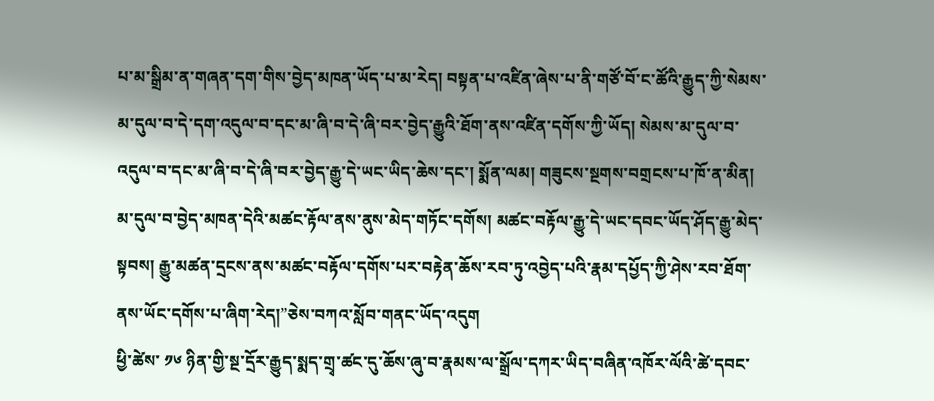པ་མ་སྒྲིམ་ན་གཞན་དག་གིས་བྱེད་མཁན་ཡོད་པ་མ་རེད། བསྟན་པ་འཛིན་ཞེས་པ་ནི་གཙོ་བོ་ང་ཚོའི་རྒྱུད་ཀྱི་སེམས་མ་དུལ་བ་དེ་དག་འདུལ་བ་དང་མ་ཞི་བ་དེ་ཞི་བར་བྱེད་རྒྱུའི་ཐོག་ནས་འཛིན་དགོས་ཀྱི་ཡོད། སེམས་མ་དུལ་བ་འདུལ་བ་དང་མ་ཞི་བ་དེ་ཞི་བར་བྱེད་རྒྱུ་དེ་ཡང་ཡིད་ཆེས་དང་། སྨོན་ལམ། གཟུངས་སྔགས་བགྲངས་པ་ཁོ་ན་མིན། མ་དུལ་བ་བྱེད་མཁན་དེའི་མཚང་རྟོལ་ནས་ནུས་མེད་གཏོང་དགོས། མཚང་བརྟོལ་རྒྱུ་དེ་ཡང་དབང་ཡོད་ཤོད་རྒྱུ་མེད་སྟབས། རྒྱུ་མཚན་དྲངས་ནས་མཚང་བརྟོལ་དགོས་པར་བརྟེན་ཆོས་རབ་ཏུ་འབྱེད་པའི་རྣམ་དཔྱོད་ཀྱི་ཤེས་རབ་ཐོག་ནས་ཡོང་དགོས་པ་ཞིག་རེད།”ཅེས་བཀའ་སློབ་གནང་ཡོད་འདུག
ཕྱི་ཚེས་ ༡༦ ཉིན་གྱི་སྔ་དྲོར་རྒྱུད་སྨད་གྲྭ་ཚང་དུ་ཆོས་ཞུ་བ་རྣམས་ལ་སྒྲོལ་དཀར་ཡིད་བཞིན་འཁོར་ལོའི་ཚེ་དབང་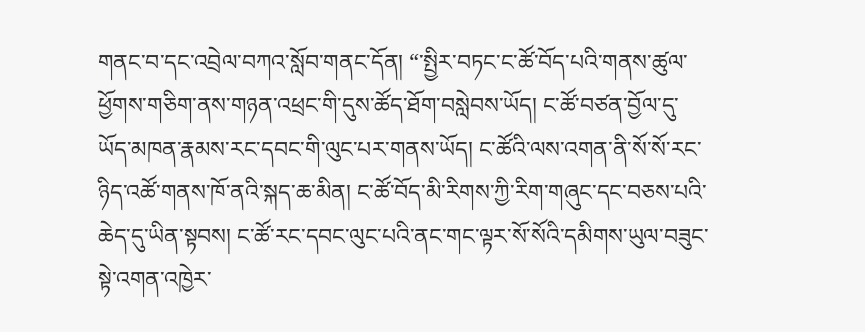གནང་བ་དང་འབྲེལ་བཀའ་སློབ་གནང་དོན། “་སྤྱིར་བཏང་ང་ཚོ་བོད་པའི་གནས་ཚུལ་ཕྱོགས་གཅིག་ནས་གཉན་འཕྲང་གི་དུས་ཚོད་ཐོག་བསླེབས་ཡོད། ང་ཚོ་བཙན་བྱོལ་དུ་ཡོད་མཁན་རྣམས་རང་དབང་གི་ལུང་པར་གནས་ཡོད། ང་ཚོའི་ལས་འགན་ནི་སོ་སོ་རང་ཉིད་འཚོ་གནས་ཁོ་ནའི་སྐད་ཆ་མིན། ང་ཚོ་བོད་མི་རིགས་ཀྱི་རིག་གཞུང་དང་བཅས་པའི་ཆེད་དུ་ཡིན་སྟབས། ང་ཚོ་རང་དབང་ལུང་པའི་ནང་གང་ལྟར་སོ་སོའི་དམིགས་ཡུལ་བཟུང་སྟེ་འགན་འཁྱེར་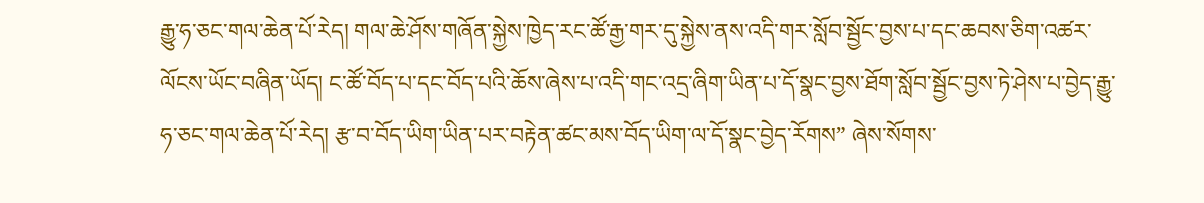རྒྱུ་ཧ་ཅང་གལ་ཆེན་པོ་རེད། གལ་ཆེ་ཤོས་གཞོན་སྐྱེས་ཁྱེད་རང་ཚོ་རྒྱ་གར་དུ་སྐྱེས་ནས་འདི་གར་སློབ་སྦྱོང་བྱས་པ་དང་ཆབས་ཅིག་འཚར་ལོངས་ཡོང་བཞིན་ཡོད། ང་ཚོ་བོད་པ་དང་བོད་པའི་ཆོས་ཞེས་པ་འདི་གང་འདྲ་ཞིག་ཡིན་པ་དོ་སྣང་བྱས་ཐོག་སློབ་སྦྱོང་བྱས་ཏེ་ཤེས་པ་བྱེད་རྒྱུ་ཧ་ཅང་གལ་ཆེན་པོ་རེད། རྩ་བ་བོད་ཡིག་ཡིན་པར་བརྟེན་ཚང་མས་བོད་ཡིག་ལ་དོ་སྣང་བྱེད་རོགས” ཞེས་སོགས་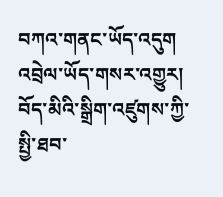བཀའ་གནང་ཡོད་འདུག
འབྲེལ་ཡོད་གསར་འགྱུར།
བོད་མིའི་སྒྲིག་འཛུགས་ཀྱི་སྤྱི་ཐབ་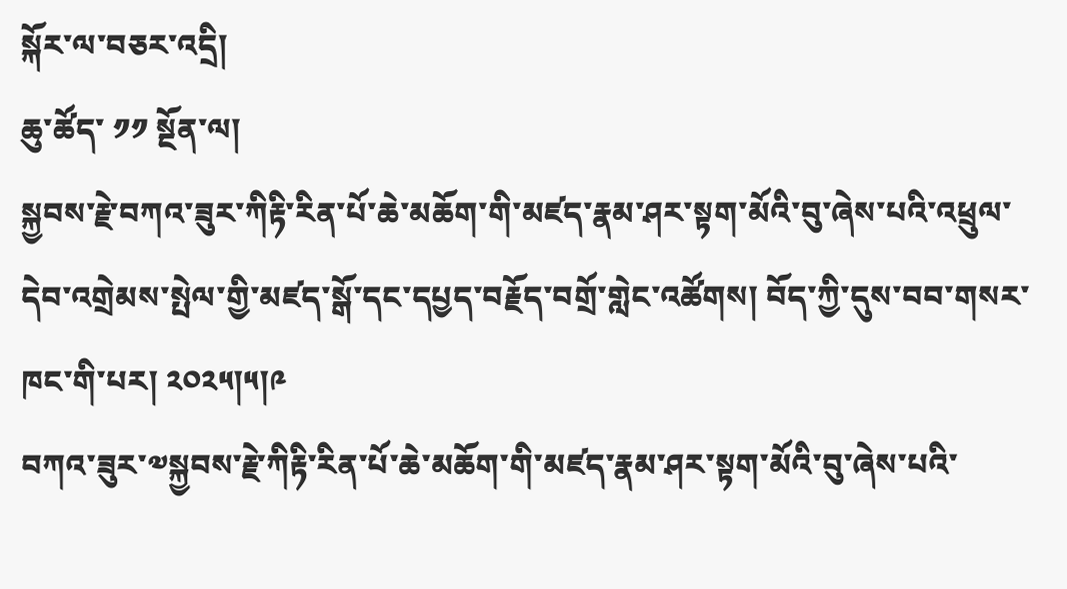སྐོར་ལ་བཅར་འདྲི།
ཆུ་ཚོད་ ༡༡ སྔོན་ལ།
སྐྱབས་རྗེ་བཀའ་ཟུར་ཀིརྟི་རིན་པོ་ཆེ་མཆོག་གི་མཛད་རྣམ་ཤར་སྟག་མོའི་བུ་ཞེས་པའི་འཕྲུལ་དེབ་འགྲེམས་སྤེལ་གྱི་མཛད་སྒོ་དང་དཔྱད་བརྗོད་བགྲོ་གླེང་འཚོགས། བོད་ཀྱི་དུས་བབ་གསར་ཁང་གི་པར། ༢༠༢༥།༥།༩
བཀའ་ཟུར་༧སྐྱབས་རྗེ་ཀིརྟི་རིན་པོ་ཆེ་མཆོག་གི་མཛད་རྣམ་ཤར་སྟག་མོའི་བུ་ཞེས་པའི་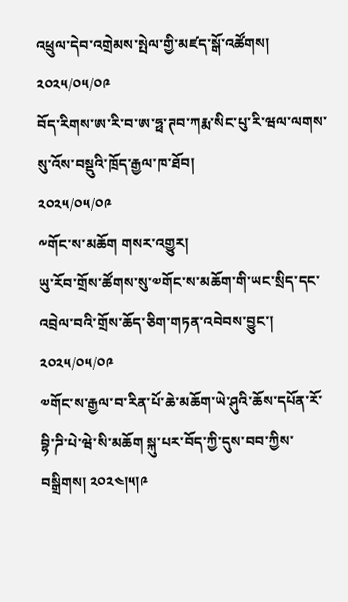འཕྲུལ་དེབ་འགྲེམས་སྤེལ་གྱི་མཛད་སྒོ་འཚོགས།
༢༠༢༥/༠༥/༠༩
བོད་རིགས་ཨ་རི་བ་ཨ་ཧྥ་ཊབ་ཀརྨ་སིང་པུ་རི་ཝལ་ལགས་སུ་འོས་བསྡུའི་ཁྲོད་རྒྱལ་ཁ་ཐོབ།
༢༠༢༥/༠༥/༠༩
༸གོང་ས་མཆོག གསར་འགྱུར།
ཡུ་རོབ་གྲོས་ཚོགས་སུ་༧གོང་ས་མཆོག་གི་ཡང་སྲིད་དང་འབྲེལ་བའི་གྲོས་ཆོད་ཅིག་གཏན་འབེབས་བྱུང་།
༢༠༢༥/༠༥/༠༩
༧གོང་ས་རྒྱལ་བ་རིན་པོ་ཆེ་མཆོག་ཡེ་ཤུའི་ཆོས་དཔོན་རོ་བྷི་ཌི་པེ་ཝེ་སི་མཆོག སྐུ་པར་བོད་ཀྱི་དུས་བབ་ཀྱིས་བསྒྲིགས། ༢༠༢༤།༥།༩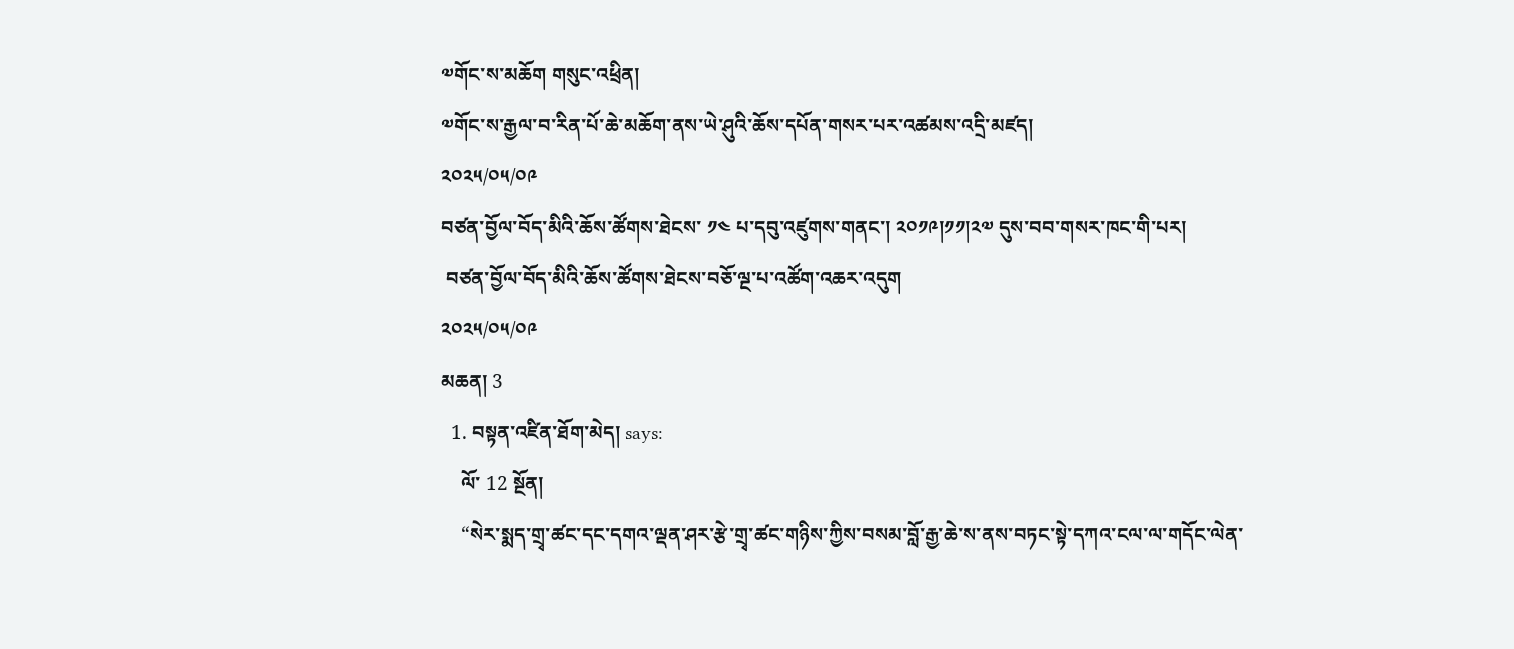༧གོང་ས་མཆོག གསུང་འཕྲིན།
༧གོང་ས་རྒྱལ་བ་རིན་པོ་ཆེ་མཆོག་ནས་ཡེ་ཤུའི་ཆོས་དཔོན་གསར་པར་འཚམས་འདྲི་མཛད།
༢༠༢༥/༠༥/༠༩
བཙན་བྱོལ་བོད་མིའི་ཆོས་ཚོགས་ཐེངས་ ༡༤ པ་དབུ་འཛུགས་གནང་། ༢༠༡༩།༡༡།༢༧ དུས་བབ་གསར་ཁང་གི་པར།
 བཙན་བྱོལ་བོད་མིའི་ཆོས་ཚོགས་ཐེངས་བཅོ་ལྔ་པ་འཚོག་འཆར་འདུག
༢༠༢༥/༠༥/༠༩
མཆན། 3
  1. བསྟན་འཛིན་ཐོག་མེད། says:
    ལོ་ 12 སྔོན།
    “སེར་སྨད་གྲྭ་ཚང་དང་དགའ་ལྡན་ཤར་རྩེ་གྲྭ་ཚང་གཉིས་ཀྱིས་བསམ་བློ་རྒྱ་ཆེ་ས་ནས་བཏང་སྟེ་དཀའ་ངལ་ལ་གདོང་ལེན་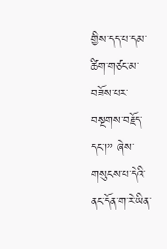གྱིས་དད་པ་དམ་ཚིག་གཙང་མ་བཟོས་པར་བསྔགས་བརྗོད་དང་།” ཞེས་གསུངས་པ་དེའི་ནང་དོན་ག་རེ་ཡིན་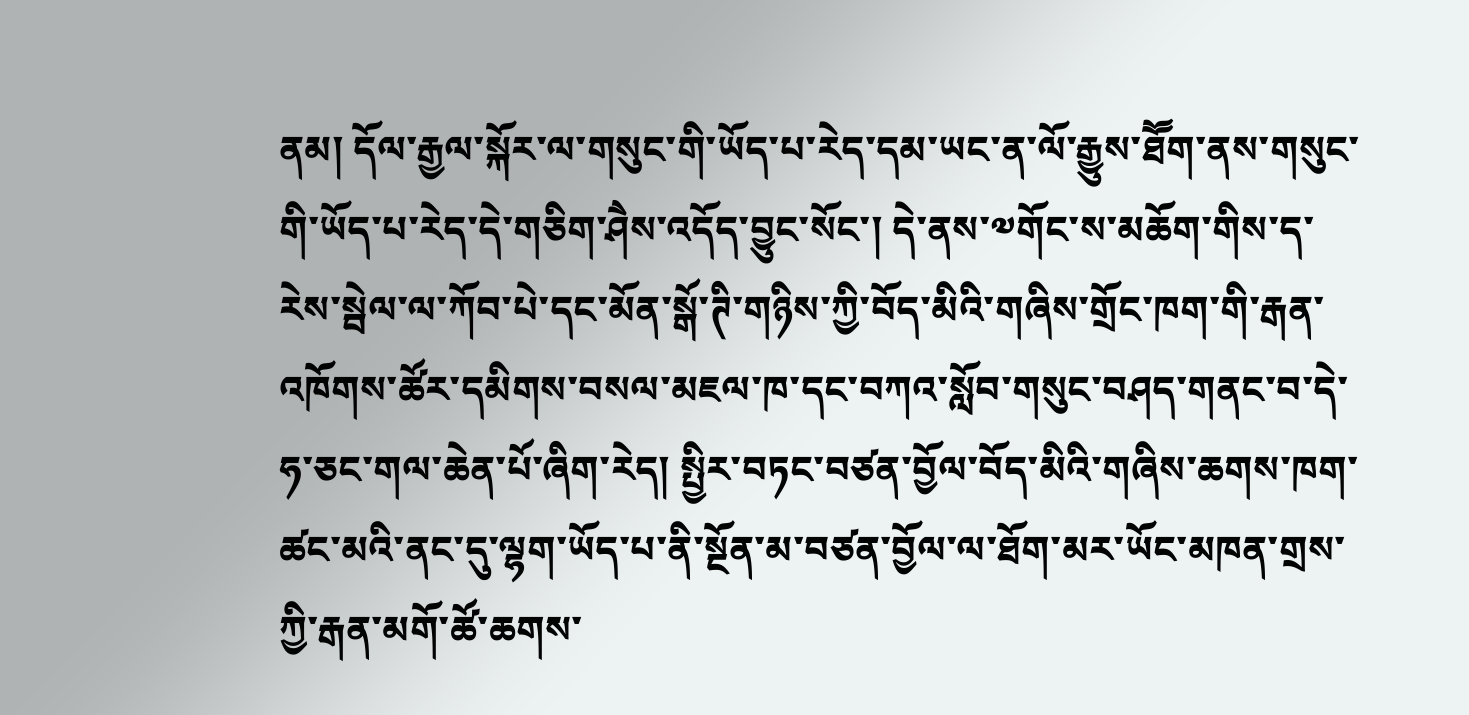ནམ། དོལ་རྒྱལ་སྐོར་ལ་གསུང་གི་ཡོད་པ་རེད་དམ་ཡང་ན་ལོ་རྒྱུས་ཐཽག་ནས་གསུང་གི་ཡོད་པ་རེད་དེ་གཅིག་ཤཻས་འདོད་བྱུང་སོང་། དེ་ནས་༧གོང་ས་མཆོག་གིས་ད་རེས་སྦེལ་ལ་ཀོབ་པེ་དང་མོན་སྒོ་ཊི་གཉིས་ཀྱི་བོད་མིའི་གཞིས་གྲོང་ཁག་གི་རྒན་འཁོགས་ཚོར་དམིགས་བསལ་མཇལ་ཁ་དང་བཀའ་སློབ་གསུང་བཤད་གནང་བ་དེ་ཧ་ཅང་གལ་ཆེན་པོ་ཞིག་རེད། སྤྱིར་བཏང་བཙན་བྱོལ་བོད་མིའི་གཞིས་ཆགས་ཁག་ཚང་མའི་ནང་དུ་ལྷག་ཡོད་པ་ནི་སྔོན་མ་བཙན་བྱོལ་ལ་ཐོག་མར་ཡོང་མཁན་གྲས་ཀྱི་རྒན་མགོ་ཚོ་ཆགས་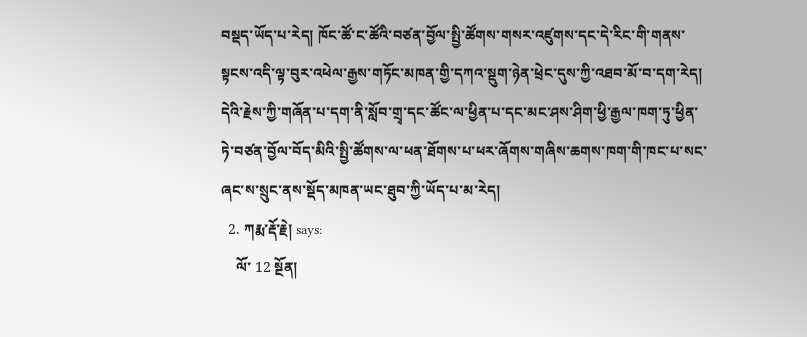བསྡད་ཡོད་པ་རེད། ཁོང་ཚོ་ང་ཚོའི་བཙན་བྱོལ་སྤྱི་ཚོགས་གསར་འཛུགས་དང་དེ་རིང་གི་གནས་སྟངས་འདི་ལྟ་བུར་འཕེལ་རྒྱས་གཏོང་མཁན་གྱི་དཀའ་སྡུག་ཉེན་ཕྲེང་དུས་ཀྱི་འཐབ་མོ་བ་དག་རེད། དེའི་རྗེས་ཀྱི་གཞོན་པ་དག་ནི་སློབ་གྲྭ་དང་ཚོང་ལ་ཕྱིན་པ་དང་མང་ཤས་ཤིག་ཕྱི་རྒྱལ་ཁག་ཏུ་ཕྱིན་ཏེ་བཙན་བྱོལ་བོད་མིའི་སྤྱི་ཚོགས་ལ་ཕན་ཐོགས་པ་ཕར་ཞོགས་གཞིས་ཆགས་ཁག་གི་ཁང་པ་སང་ཞང་ས་སྲུང་ནས་སྡོད་མཁན་ཡང་ཐུབ་ཀྱི་ཡོད་པ་མ་རེད།
  2. ཀརྨ་རྡོ་རྗེ། says:
    ལོ་ 12 སྔོན།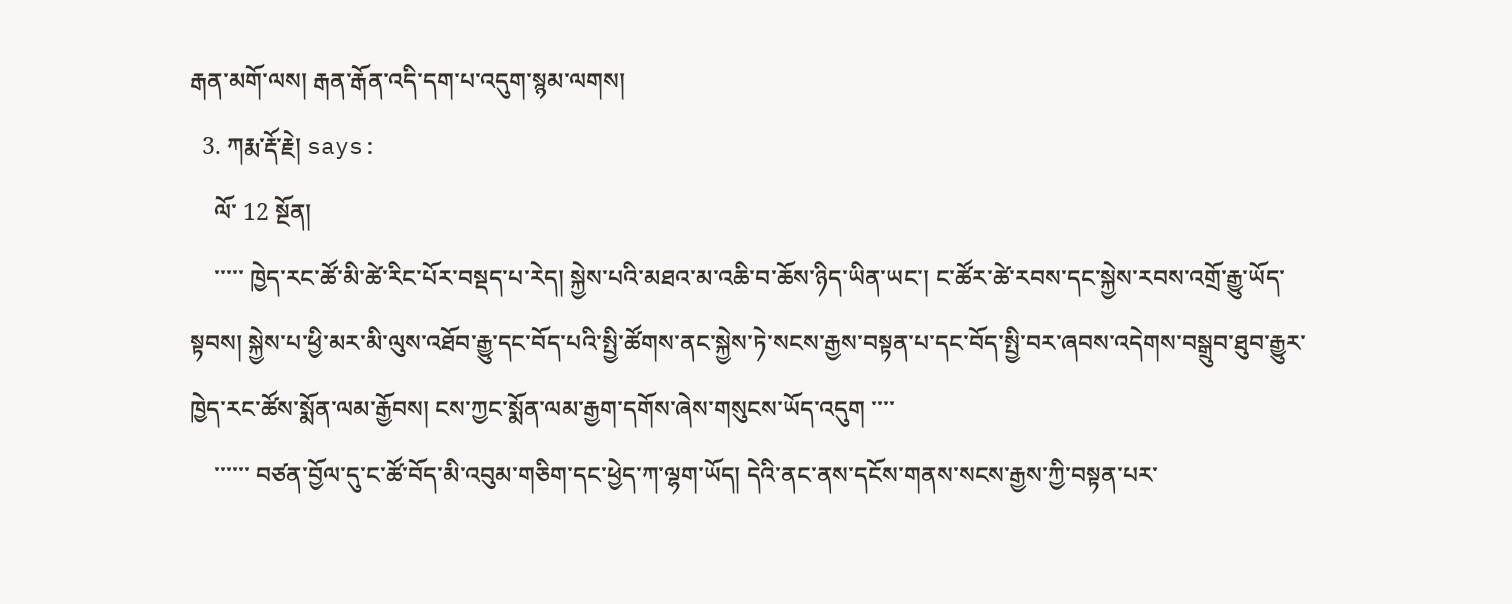རྒན་མགོ་ལས། རྒན་རྒོན་འདི་དག་པ་འདུག་སྙམ་ལགས།
  3. ཀརྨ་རྡོ་རྗེ། says:
    ལོ་ 12 སྔོན།
    ་་་་་ ཁྱེད་རང་ཚོ་མི་ཚེ་རིང་པོར་བསྡད་པ་རེད། སྐྱེས་པའི་མཐའ་མ་འཆི་བ་ཆོས་ཉིད་ཡིན་ཡང་། ང་ཚོར་ཚེ་རབས་དང་སྐྱེས་རབས་འགྲོ་རྒྱུ་ཡོད་སྟབས། སྐྱེས་པ་ཕྱི་མར་མི་ལུས་འཐོབ་རྒྱུ་དང་བོད་པའི་སྤྱི་ཚོགས་ནང་སྐྱེས་ཏེ་སངས་རྒྱས་བསྟན་པ་དང་བོད་སྤྱི་བར་ཞབས་འདེགས་བསྒྲུབ་ཐུབ་རྒྱུར་ཁྱེད་རང་ཚོས་སྨོན་ལམ་རྒྱོབས། ངས་ཀྱང་སྨོན་ལམ་རྒྱག་དགོས་ཞེས་གསུངས་ཡོད་འདུག ་་་་
    ་་་་་་ བཙན་བྱོལ་དུ་ང་ཚོ་བོད་མི་འབུམ་གཅིག་དང་ཕྱེད་ཀ་ལྷག་ཡོད། དེའི་ནང་ནས་དངོས་གནས་སངས་རྒྱས་ཀྱི་བསྟན་པར་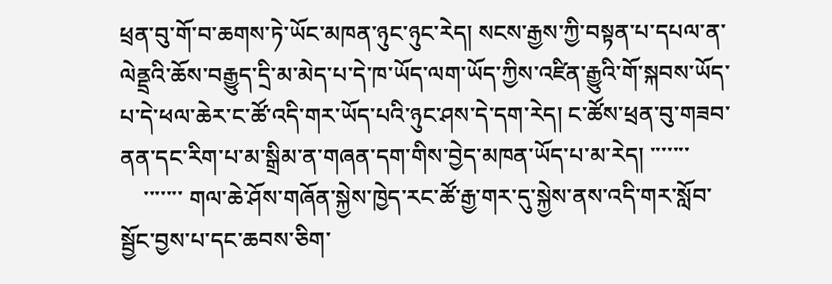ཕྲན་བུ་གོ་བ་ཆགས་ཏེ་ཡོང་མཁན་ཉུང་ཉུང་རེད། སངས་རྒྱས་ཀྱི་བསྟན་པ་དཔལ་ན་ལེནྡྲའི་ཆོས་བརྒྱུད་དྲི་མ་མེད་པ་དེ་ཁ་ཡོད་ལག་ཡོད་ཀྱིས་འཛིན་རྒྱུའི་གོ་སྐབས་ཡོད་པ་དེ་ཕལ་ཆེར་ང་ཚོ་འདི་གར་ཡོད་པའི་ཉུང་ཤས་དེ་དག་རེད། ང་ཚོས་ཕྲན་བུ་གཟབ་ནན་དང་རིག་པ་མ་སྒྲིམ་ན་གཞན་དག་གིས་བྱེད་མཁན་ཡོད་པ་མ་རེད། ་་་་་་་
    ་་་་་་་ གལ་ཆེ་ཤོས་གཞོན་སྐྱེས་ཁྱེད་རང་ཚོ་རྒྱ་གར་དུ་སྐྱེས་ནས་འདི་གར་སློབ་སྦྱོང་བྱས་པ་དང་ཆབས་ཅིག་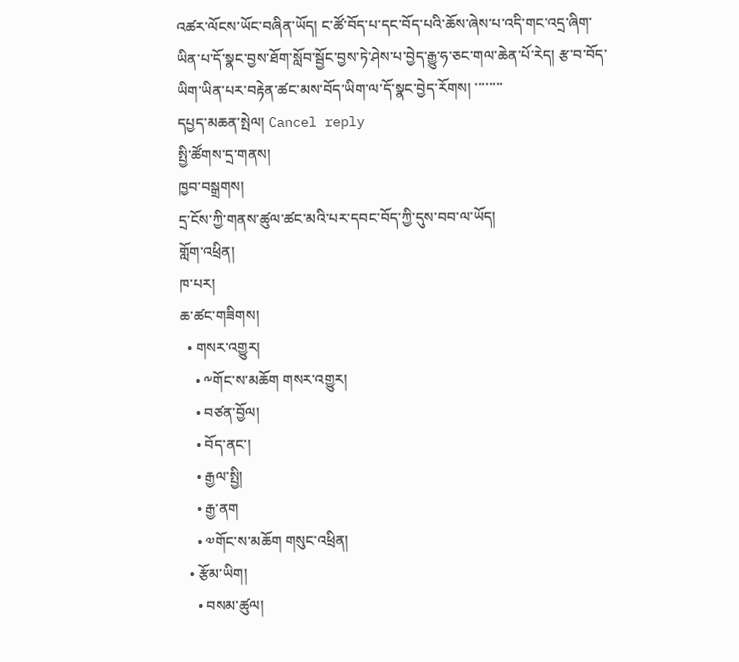འཚར་ལོངས་ཡོང་བཞིན་ཡོད། ང་ཚོ་བོད་པ་དང་བོད་པའི་ཆོས་ཞེས་པ་འདི་གང་འདྲ་ཞིག་ཡིན་པ་དོ་སྣང་བྱས་ཐོག་སློབ་སྦྱོང་བྱས་ཏེ་ཤེས་པ་བྱེད་རྒྱུ་ཧ་ཅང་གལ་ཆེན་པོ་རེད། རྩ་བ་བོད་ཡིག་ཡིན་པར་བརྟེན་ཚང་མས་བོད་ཡིག་ལ་དོ་སྣང་བྱེད་རོགས། ་་་་་་་་
དཔྱད་མཆན་སྤེལ། Cancel reply
སྤྱི་ཚོགས་དྲ་གནས།
ཁྱབ་བསྒྲགས།
དྲ་ངོས་ཀྱི་གནས་ཚུལ་ཚང་མའི་པར་དབང་བོད་ཀྱི་དུས་བབ་ལ་ཡོད།
གློག་འཕྲིན།
ཁ་པར།
ཆ་ཚང་གཟིགས།
  • གསར་འགྱུར།
    • ༸གོང་ས་མཆོག གསར་འགྱུར།
    • བཙན་བྱོལ།
    • བོད་ནང་།
    • རྒྱལ་སྤྱི།
    • རྒྱ་ནག
    • ༧གོང་ས་མཆོག གསུང་འཕྲིན།
  • རྩོམ་ཡིག།
    • བསམ་ཚུལ།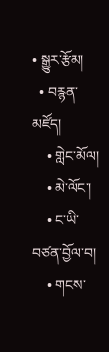• སྒྱུར་རྩོམ།
  • བརྙན་མཛོད།
    • གླེང་མོལ།
    • མེ་ལོང་།
    • ང་ཡི་བཙན་བྱོལ་བ།
    • གངས་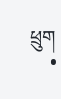ཕྲུག
    •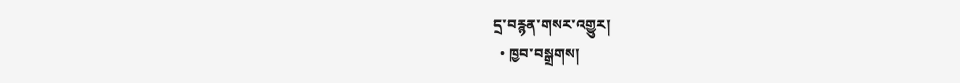དྲ་བརྙན་གསར་འགྱུར།
  • ཁྱབ་བསྒྲགས།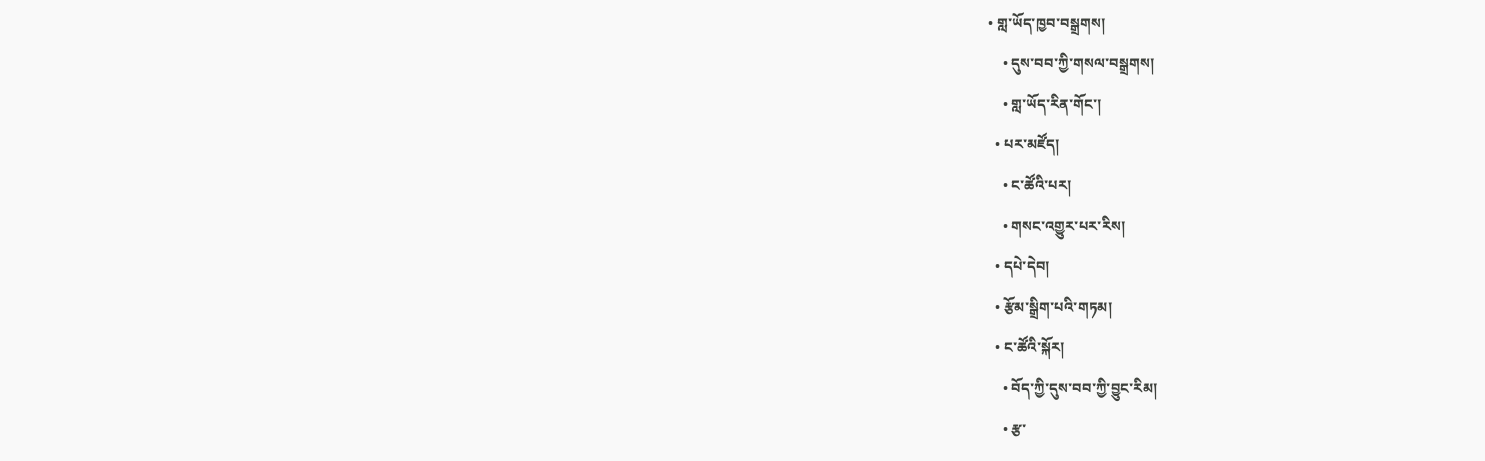• གླ་ཡོད་ཁྱབ་བསྒྲགས།
    • དུས་བབ་ཀྱི་གསལ་བསྒྲགས།
    • གླ་ཡོད་རིན་གོང་།
  • པར་མཛོད།
    • ང་ཚོའི་པར།
    • གསང་འགྱུར་པར་རིས།
  • དཔེ་དེབ།
  • རྩོམ་སྒྲིག་པའི་གཏམ།
  • ང་ཚོའི་སྐོར།
    • བོད་ཀྱི་དུས་བབ་ཀྱི་བྱུང་རིམ།
    • རྩ་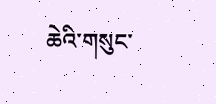ཆེའི་གསུང་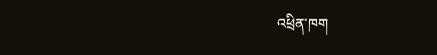འཕྲིན་ཁག